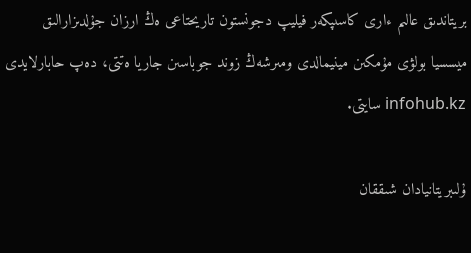بريتاندىق عالىم ءارى كاسىپكەر فيليپ دجونستون تاريحتاعى ەڭ ارزان جۇلدىزارالىق ميسسيا بولۋى مۇمكىن مينيمالدى ومىرشەڭ زوند جوباسىن جاريا ەتتى، دەپ حابارلايدى infohub.kz سايتى.

ۇلىبريتانيادان شىققان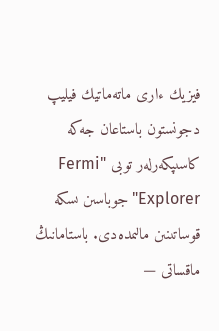فيزيك ءارى ماتەماتيك فيليپ دجونستون باستاعان جەكە كاسىپكەرلەر توبى "Fermi Explorer" جوباسىن ىسكە قوساتىنىن مالىمدەدى. باستامانىڭ ماقساتى —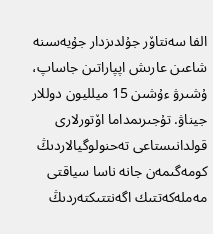الفا سەنتاۆر جۇلدىزدار جۇيەسىنە شاعىن عارىش اپپاراتىن جاساپ، ۇشىرۋ ءۇشىن 15 ميلليون دوللار جيناۋ. تۇجىرىمداما اۆتورلارى قولدانىستاعى تەحنولوگيالاردىڭ كومەگىمەن جانە ناسا سياقتى مەملەكەتتىك اگەنتتىكتەردىڭ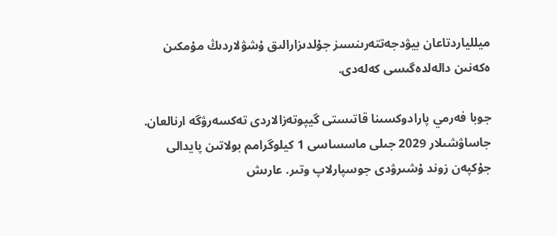ميللياردتاعان بيۋدجەتتەرىنسىز جۇلدىزارالىق ۇشۋلاردىڭ مۇمكىن ەكەنىن دالەلدەگىسى كەلەدى.

جوبا فەرمي پارادوكسىنا قاتىستى گيپوتەزالاردى تەكسەرۋگە ارنالعان. جاساۋشىلار 2029 جىلى ماسساسى 1 كيلوگرامم بولاتىن پايدالى جۇكپەن زوند ۇشىرۋدى جوسپارلاپ وتىر. عارىش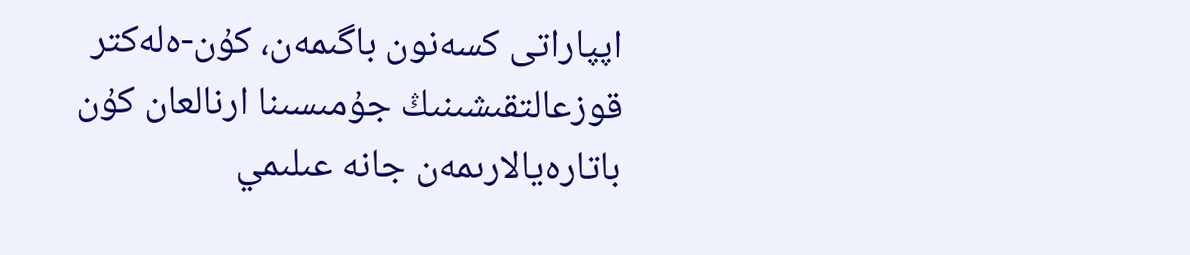اپپاراتى كسەنون باگىمەن، كۇن-ەلەكتر قوزعالتقىشىنىڭ جۇمىسىنا ارنالعان كۇن باتارەيالارىمەن جانە عىلىمي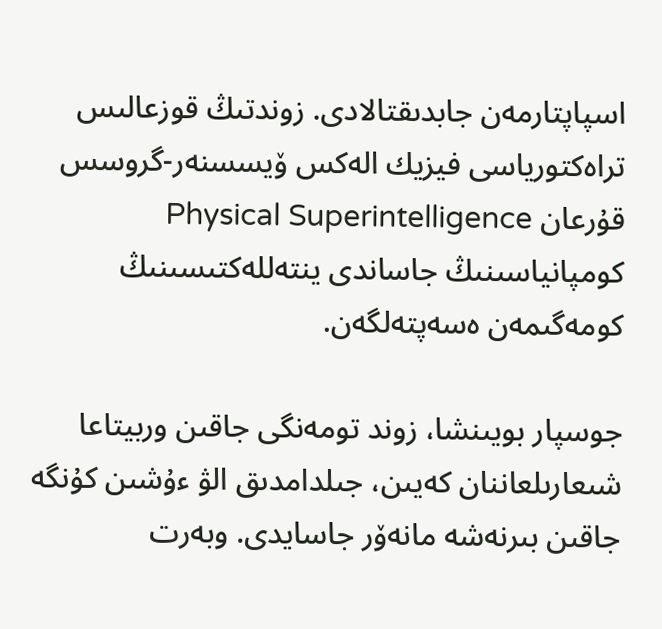اسپاپتارمەن جابدىقتالادى. زوندتىڭ قوزعالىس تراەكتورياسى فيزيك الەكس ۆيسسنەر-گروسس قۇرعان Physical Superintelligence كومپانياسىنىڭ جاساندى ينتەللەكتىسىنىڭ كومەگىمەن ەسەپتەلگەن.

جوسپار بويىنشا، زوند تومەنگى جاقىن وربيتاعا شىعارىلعاننان كەيىن، جىلدامدىق الۋ ءۇشىن كۇنگە جاقىن بىرنەشە مانەۆر جاسايدى. وبەرت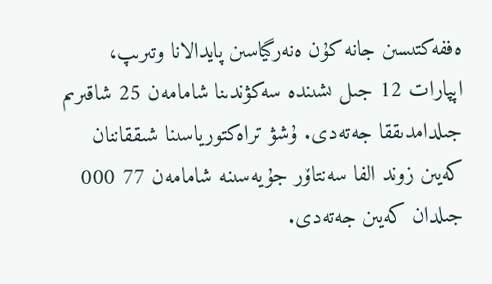ەففەكتىسىن جانە كۇن ەنەرگياسىن پايدالانا وتىرىپ، اپپارات 12 جىل ىشىندە سەكۋندىنا شامامەن 25 شاقىرىم جىلدامدىققا جەتەدى. ۇشۋ تراەكتورياسىنا شىققاننان كەيىن زوند الفا سەنتاۆر جۇيەسىنە شامامەن 77 000 جىلدان كەيىن جەتەدى.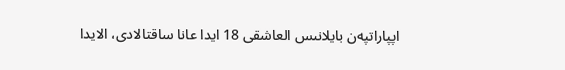اپپاراتپەن بايلانىس العاشقى 18 ايدا عانا ساقتالادى، الايدا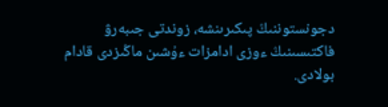دجونستوننىڭ پىكىرىنشە، زوندتى جىبەرۋ فاكتىسىنىڭ ءوزى ادامزات ءۇشىن ماڭىزدى قادام بولادى.